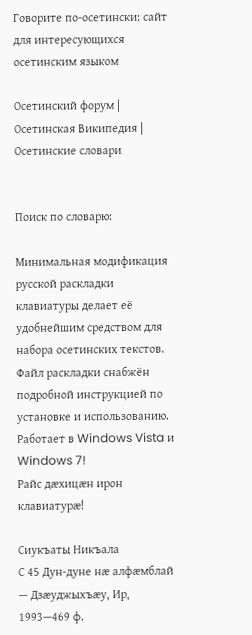Говорите по-осетински: сайт для интересующихся осетинским языком

Осетинский форум | Осетинская Википедия | Осетинские словари


Поиск по словарю:

Минимальная модификация русской раскладки клавиатуры делает её удобнейшим средством для набора осетинских текстов. Файл раскладки снабжён подробной инструкцией по установке и использованию. Работает в Windows Vista и Windows 7!
Райс дæхицæн ирон клавиатурæ!

Сиукъаты Никъала
С 45 Дун-дуне нæ алфæмблай — Дзæуджыхъæу, Ир, 1993—469 ф.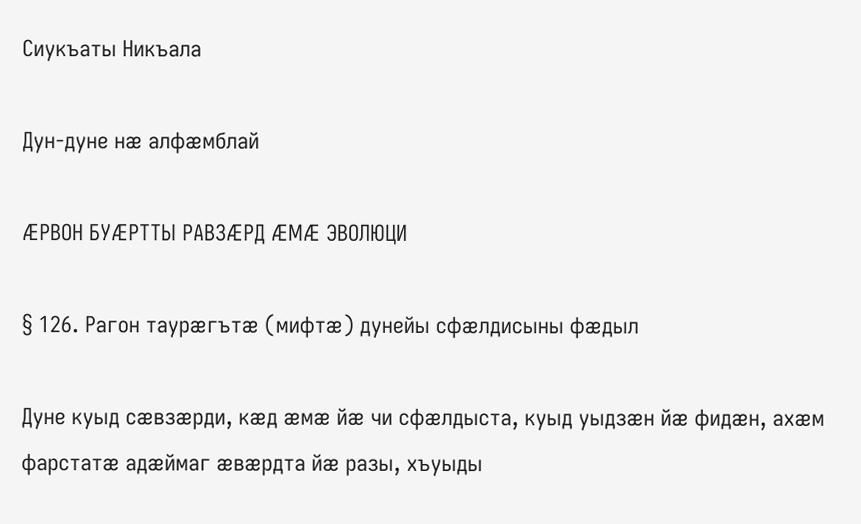Сиукъаты Никъала

Дун-дуне нæ алфæмблай

ÆРВОН БУÆРТТЫ РАВЗÆРД ÆМÆ ЭВОЛЮЦИ

§ 126. Рагон таурæгътæ (мифтæ) дунейы сфæлдисыны фæдыл

Дуне куыд сæвзæрди, кæд æмæ йæ чи сфæлдыста, куыд уыдзæн йæ фидæн, ахæм фарстатæ адæймаг æвæрдта йæ разы, хъуыды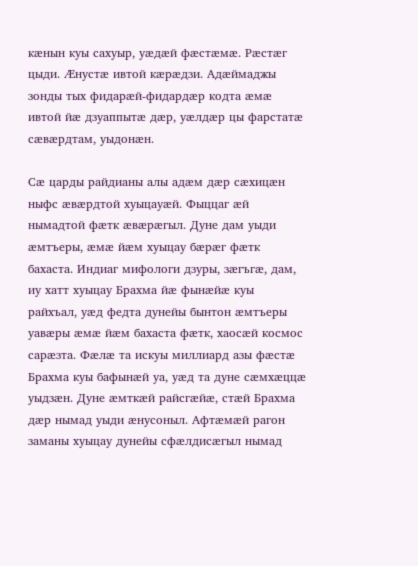кæнын куы сахуыр, уæдæй фæстæмæ. Рæстæг цыди. Æнустæ ивтой кæрæдзи. Адæймаджы зонды тых фидарæй-фидардæр кодта æмæ ивтой йæ дзуаппытæ дæр, уæлдæр цы фарстатæ сæвæрдтам, уыдонæн.

Сæ царды райдианы алы адæм дæр сæхицæн ныфс æвæрдтой хуыцауæй. Фыццаг æй нымадтой фæтк æвæрæгыл. Дуне дам уыди æмтъеры, æмæ йæм хуыцау бæрæг фæтк бахаста. Индиаг мифологи дзуры, зæгъгæ, дам, иу хатт хуыцау Брахма йæ фынæйæ куы райхъал, уæд федта дунейы бынтон æмтъеры уавæры æмæ йæм бахаста фæтк, хаосæй космос сарæзта. Фæлæ та искуы миллиард азы фæстæ Брахма куы бафынæй уа, уæд та дуне сæмхæццæ уыдзæн. Дуне æмткæй райсгæйæ, стæй Брахма дæр нымад уыди æнусоныл. Афтæмæй рагон заманы хуыцау дунейы сфæлдисæгыл нымад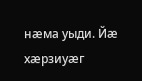нæма уыди. Йæ хæрзиуæг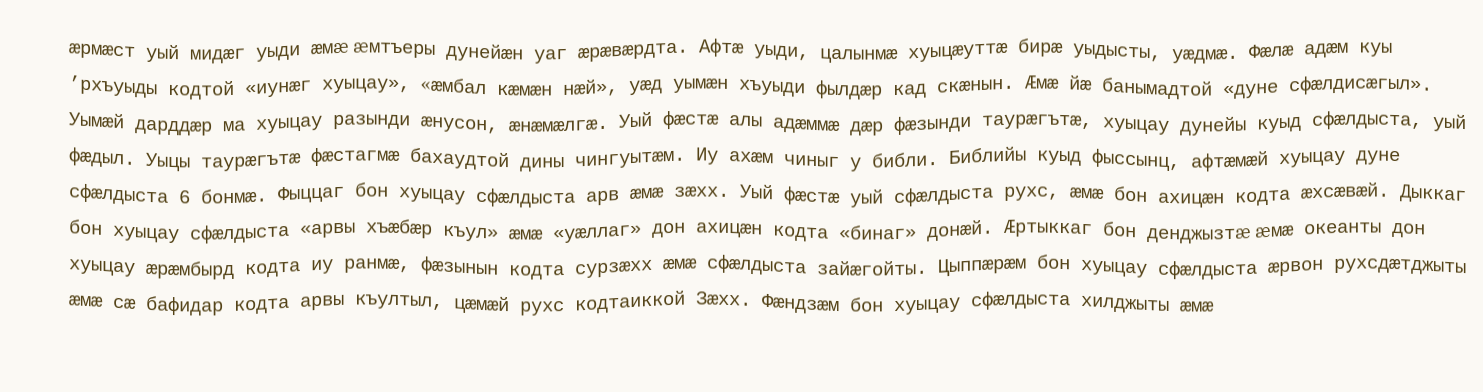æрмæст уый мидæг уыди æмæ æмтъеры дунейæн уаг æрæвæрдта. Афтæ уыди, цалынмæ хуыцæуттæ бирæ уыдысты, уæдмæ. Фæлæ адæм куы ’рхъуыды кодтой «иунæг хуыцау», «æмбал кæмæн нæй», уæд уымæн хъуыди фылдæр кад скæнын. Æмæ йæ банымадтой «дуне сфæлдисæгыл». Уымæй дарддæр ма хуыцау разынди æнусон, æнæмæлгæ. Уый фæстæ алы адæммæ дæр фæзынди таурæгътæ, хуыцау дунейы куыд сфæлдыста, уый фæдыл. Уыцы таурæгътæ фæстагмæ бахаудтой дины чингуытæм. Иу ахæм чиныг у библи. Библийы куыд фыссынц, афтæмæй хуыцау дуне сфæлдыста 6 бонмæ. Фыццаг бон хуыцау сфæлдыста арв æмæ зæхх. Уый фæстæ уый сфæлдыста рухс, æмæ бон ахицæн кодта æхсæвæй. Дыккаг бон хуыцау сфæлдыста «арвы хъæбæр къул» æмæ «уæллаг» дон ахицæн кодта «бинаг» донæй. Æртыккаг бон денджызтæ æмæ океанты дон хуыцау æрæмбырд кодта иу ранмæ, фæзынын кодта сурзæхх æмæ сфæлдыста зайæгойты. Цыппæрæм бон хуыцау сфæлдыста æрвон рухсдæтджыты æмæ сæ бафидар кодта арвы къултыл, цæмæй рухс кодтаиккой Зæхх. Фæндзæм бон хуыцау сфæлдыста хилджыты æмæ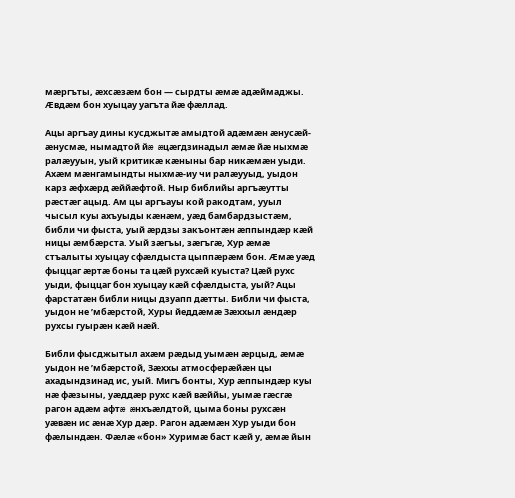мæргъты, æхсæзæм бон — сырдты æмæ адæймаджы. Æвдæм бон хуыцау уагъта йæ фæллад.

Ацы аргъау дины кусджытæ амыдтой адæмæн æнусæй-æнусмæ, нымадтой йæ æцæгдзинадыл æмæ йæ ныхмæ ралæууын, уый критикæ кæныны бар никæмæн уыди. Ахæм мæнгамындты ныхмæ-иу чи ралæууыд, уыдон карз æфхæрд æййæфтой. Ныр библийы аргъæутты рæстæг ацыд. Ам цы аргъауы кой ракодтам, ууыл чысыл куы ахъуыды кæнæм, уæд бамбардзыстæм, библи чи фыста, уый æрдзы закъонтæн æппындæр кæй ницы æмбæрста. Уый зæгъы, зæгъгæ, Хур æмæ стъалыты хуыцау сфæлдыста цыппæрæм бон. Æмæ уæд фыццаг æртæ боны та цæй рухсæй куыста? Цæй рухс уыди, фыццаг бон хуыцау кæй сфæлдыста, уый? Ацы фарстатæн библи ницы дзуапп дæтты. Библи чи фыста, уыдон не ’мбæрстой, Хуры йеддæмæ Зæххыл æндæр рухсы гуырæн кæй нæй.

Библи фысджытыл ахæм рæдыд уымæн æрцыд, æмæ уыдон не ’мбæрстой, Зæххы атмосферæйæн цы ахадындзинад ис, уый. Мигъ бонты, Хур æппындæр куы нæ фæзыны, уæддæр рухс кæй вæййы, уымæ гæсгæ рагон адæм афтæ æнхъæлдтой, цыма боны рухсæн уæвæн ис æнæ Хур дæр. Рагон адæмæн Хур уыди бон фæлындæн. Фæлæ «бон» Хуримæ баст кæй у, æмæ йын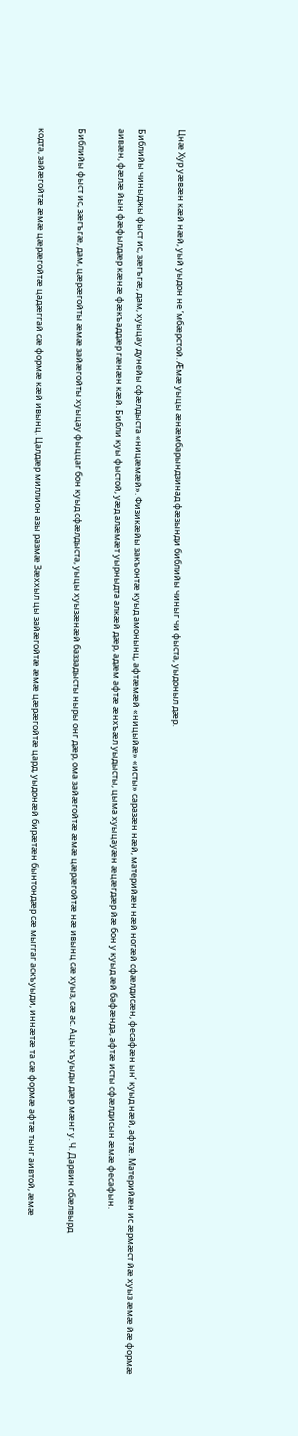Цнæ Хур уæвæн кæй нæй, уый уыдон не ’мбæрстой. Æмæ уыцы æнæмбарындзинад фæзынди библийы чиныг чи фыста, уыдоныл дæр.

Библийы чиныджы фыст ис, зæгъгæ, дам, хуыцау дунейы сфæлдыста «ницæмæй». Физикæйы закъонтæ куыд амонынц, афтæмæй «ницыйæ» «исты» саразæн нæй, материйæн нæй ногæй сфæлдисæн, фесафæн ын’ куыд нæй, афтæ. Материйæн ис æрмæст йæ хуыз æмæ йæ формæ аивæн, фæлæ йын фæфылдæр кæнæ фæкъаддæр гæнæн кæй. Библи куы фыстой, уæд алæмæт уырныдта алкæй дæр, адæм афтæ æнхъæл уыдысты, цыма хуыцауæн æцæгдæр йæ бон у куыд æй бафæнда, афтæ исты сфæлдисын æмæ фесафын.

Библийы фыст ис, зæгъгæ, дам, цæрæгойты æмæ зайæгойты хуыцау фыццаг бон куыд сфæлдыста, уыцы хуызæнæй баззадысты ныры онг дæр, ома зайæгойтæ æмæ цæрæгойтæ нæ ивынц сæ хуыз, сæ ас. Ацы хъуыды дæр мæнг у. Ч. Дарвин сбæлвырд

кодта, зайæгойтæ æмæ цæрæгойтæ цадæггай сæ формæ кæй ивынц. Цалдæр миллион азы размæ Зæххыл цы зайæгойтæ æмæ цæрæгойтæ цард, уыдонæй бирæтæн бынтондæр сæ мыггаг аскъуыди, иннæтæ та сæ формæ афтæ тынг аивтой, æмæ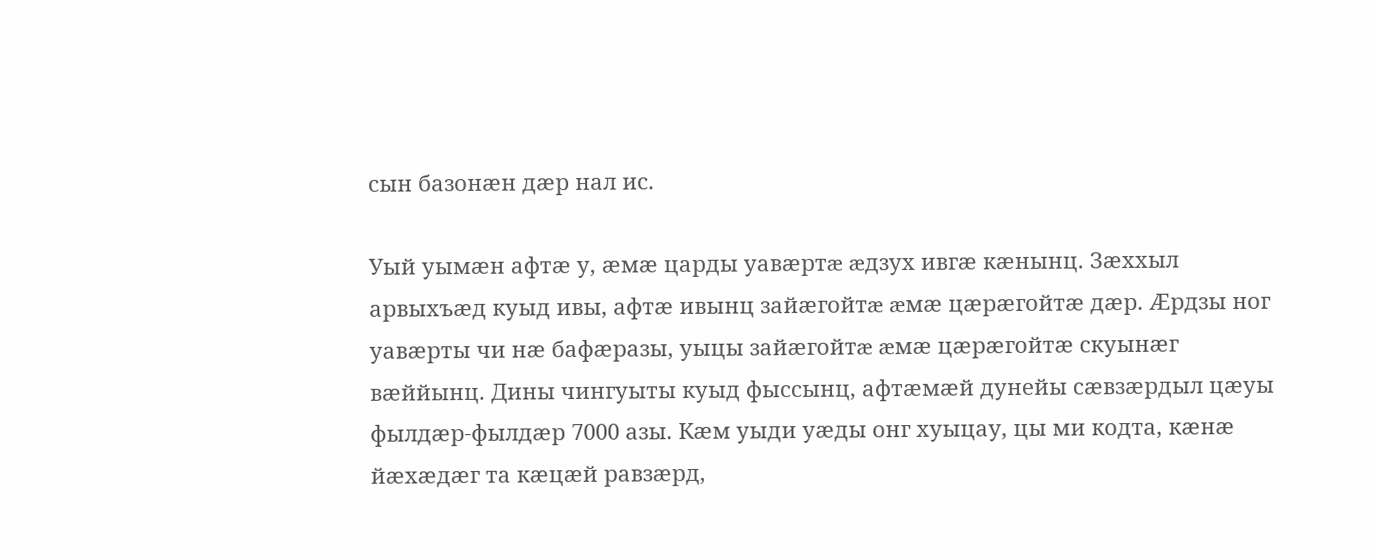сын базонæн дæр нал ис.

Уый уымæн афтæ у, æмæ царды уавæртæ æдзух ивгæ кæнынц. Зæххыл арвыхъæд куыд ивы, афтæ ивынц зайæгойтæ æмæ цæрæгойтæ дæр. Æрдзы ног уавæрты чи нæ бафæразы, уыцы зайæгойтæ æмæ цæрæгойтæ скуынæг вæййынц. Дины чингуыты куыд фыссынц, афтæмæй дунейы сæвзæрдыл цæуы фылдæр-фылдæр 7000 азы. Кæм уыди уæды онг хуыцау, цы ми кодта, кæнæ йæхæдæг та кæцæй равзæрд,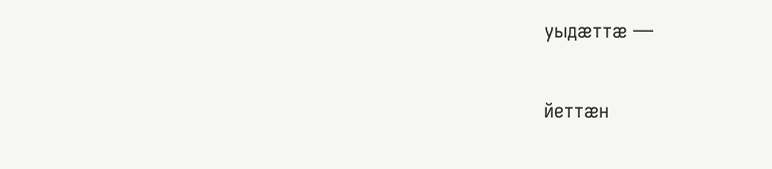уыдæттæ —

йеттæн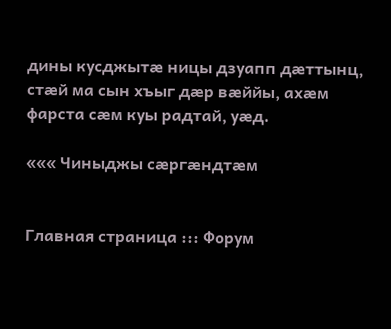дины кусджытæ ницы дзуапп дæттынц, стæй ма сын хъыг дæр вæййы, ахæм фарста сæм куы радтай, уæд.

««« Чиныджы сæргæндтæм


Главная страница ::: Форум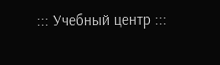::: Учебный центр :::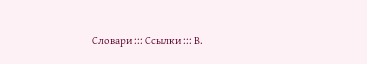Словари ::: Ссылки ::: В.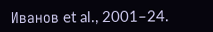Иванов et al., 2001–24.